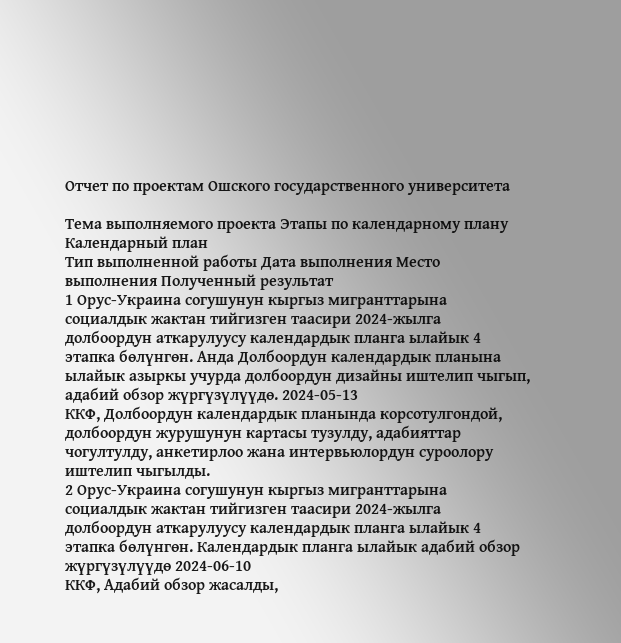Отчет по проектам Ошского государственного университета

Тема выполняемого проекта Этапы по календарному плану Календарный план
Тип выполненной работы Дата выполнения Место выполнения Полученный результат
1 Орус-Украина согушунун кыргыз мигранттарына социалдык жактан тийгизген таасири 2024-жылга долбоордун аткарулуусу календардык планга ылайык 4 этапка бөлүнгөн. Анда Долбоордун календардык планына ылайык азыркы учурда долбоордун дизайны иштелип чыгып, адабий обзор жүргүзүлүүдө. 2024-05-13
ККФ, Долбоордун календардык планында корсотулгондой, долбоордун журушунун картасы тузулду, адабияттар чогултулду, анкетирлоо жана интервьюлордун суроолору иштелип чыгылды.
2 Орус-Украина согушунун кыргыз мигранттарына социалдык жактан тийгизген таасири 2024-жылга долбоордун аткарулуусу календардык планга ылайык 4 этапка бөлүнгөн. Календардык планга ылайык адабий обзор жүргүзүлүүдө 2024-06-10
ККФ, Адабий обзор жасалды,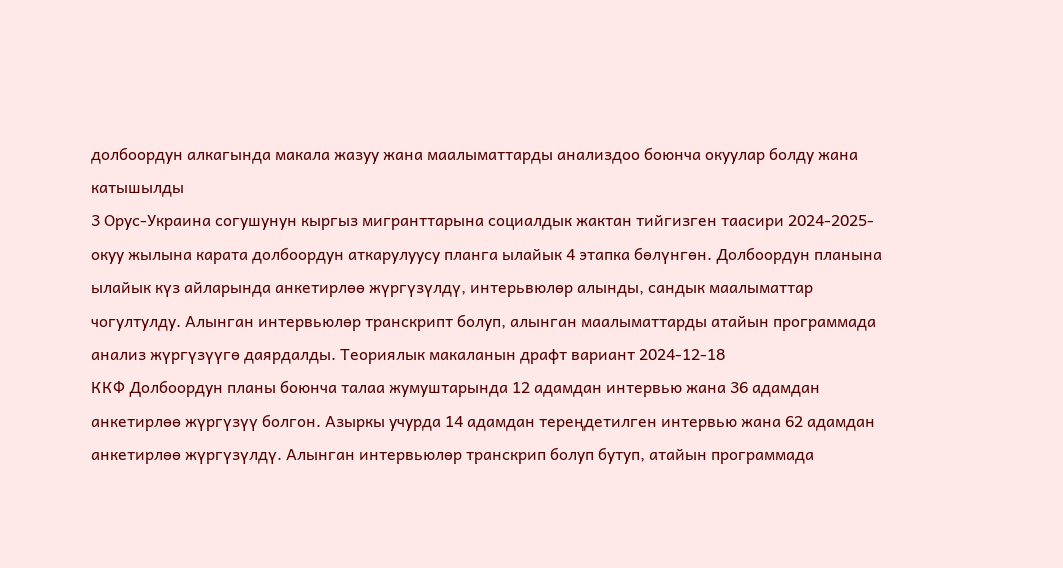долбоордун алкагында макала жазуу жана маалыматтарды анализдоо боюнча окуулар болду жана катышылды
3 Орус-Украина согушунун кыргыз мигранттарына социалдык жактан тийгизген таасири 2024-2025-окуу жылына карата долбоордун аткарулуусу планга ылайык 4 этапка бөлүнгөн. Долбоордун планына ылайык күз айларында анкетирлөө жүргүзүлдү, интерьвюлөр алынды, сандык маалыматтар чогултулду. Алынган интервьюлөр транскрипт болуп, алынган маалыматтарды атайын программада анализ жүргүзүүгө даярдалды. Теориялык макаланын драфт вариант 2024-12-18
ККФ Долбоордун планы боюнча талаа жумуштарында 12 адамдан интервью жана 36 адамдан анкетирлөө жүргүзүү болгон. Азыркы учурда 14 адамдан тереңдетилген интервью жана 62 адамдан анкетирлөө жүргүзүлдү. Алынган интервьюлөр транскрип болуп бутуп, атайын программада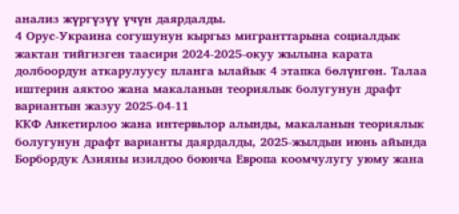анализ жүргүзүү үчүн даярдалды.
4 Орус-Украина согушунун кыргыз мигранттарына социалдык жактан тийгизген таасири 2024-2025-окуу жылына карата долбоордун аткарулуусу планга ылайык 4 этапка бөлүнгөн. Талаа иштерин аяктоо жана макаланын теориялык болугунун драфт вариантын жазуу 2025-04-11
ККФ Анкетирлоо жана интервьлор алынды, макаланын теориялык болугунун драфт варианты даярдалды, 2025-жылдын июнь айында Борбордук Азияны изилдоо боюнча Европа коомчулугу уюму жана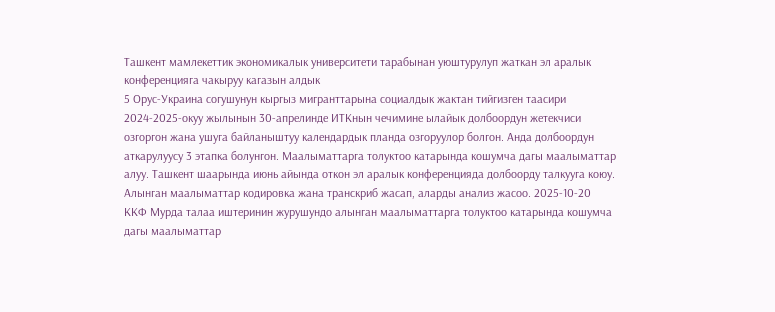Ташкент мамлекеттик экономикалык университети тарабынан уюштурулуп жаткан эл аралык конференцияга чакыруу кагазын алдык
5 Орус-Украина согушунун кыргыз мигранттарына социалдык жактан тийгизген таасири 2024-2025-окуу жылынын 30-апрелинде ИТКнын чечимине ылайык долбоордун жетекчиси озгоргон жана ушуга байланыштуу календардык планда озгоруулор болгон. Анда долбоордун аткарулуусу 3 этапка болунгон. Маалыматтарга толуктоо катарында кошумча дагы маалыматтар алуу. Ташкент шаарында июнь айында откон эл аралык конференцияда долбоорду талкууга коюу. Алынган маалыматтар кодировка жана транскриб жасап, аларды анализ жасоо. 2025-10-20
ККФ Мурда талаа иштеринин журушундо алынган маалыматтарга толуктоо катарында кошумча дагы маалыматтар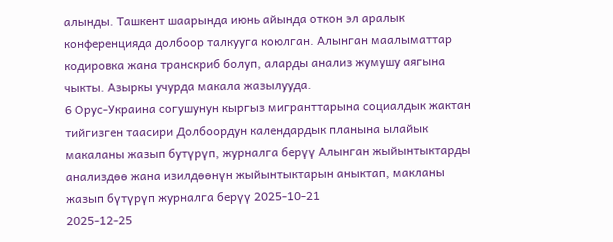алынды. Ташкент шаарында июнь айында откон эл аралык конференцияда долбоор талкууга коюлган. Алынган маалыматтар кодировка жана транскриб болуп, аларды анализ жумушу аягына чыкты. Азыркы учурда макала жазылууда.
6 Орус-Украина согушунун кыргыз мигранттарына социалдык жактан тийгизген таасири Долбоордун календардык планына ылайык макаланы жазып бутүрүп, журналга берүү Алынган жыйынтыктарды анализдөө жана изилдөөнүн жыйынтыктарын аныктап, макланы жазып бүтүрүп журналга берүү 2025-10-21
2025-12-25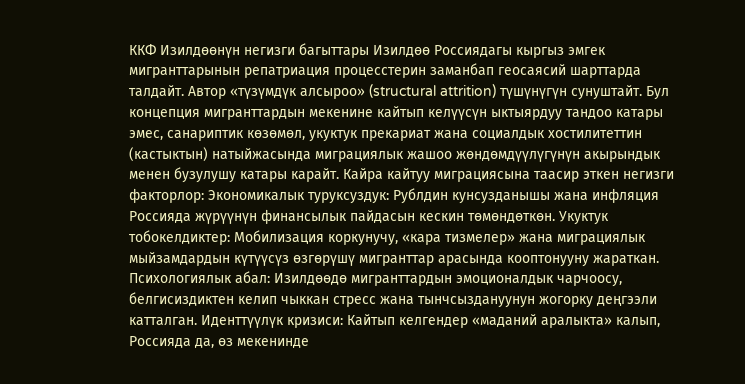ККФ Изилдөөнүн негизги багыттары Изилдөө Россиядагы кыргыз эмгек мигранттарынын репатриация процесстерин заманбап геосаясий шарттарда талдайт. Автор «түзүмдүк алсыроо» (structural attrition) түшүнүгүн сунуштайт. Бул концепция мигранттардын мекенине кайтып келүүсүн ыктыярдуу тандоо катары эмес, санариптик көзөмөл, укуктук прекариат жана социалдык хостилитеттин (кастыктын) натыйжасында миграциялык жашоо жөндөмдүүлүгүнүн акырындык менен бузулушу катары карайт. Кайра кайтуу миграциясына таасир эткен негизги факторлор: Экономикалык туруксуздук: Рублдин кунсузданышы жана инфляция Россияда жүрүүнүн финансылык пайдасын кескин төмөндөткөн. Укуктук тобокелдиктер: Мобилизация коркунучу, «кара тизмелер» жана миграциялык мыйзамдардын күтүүсүз өзгөрүшү мигранттар арасында кооптонууну жараткан. Психологиялык абал: Изилдөөдө мигранттардын эмоционалдык чарчоосу, белгисиздиктен келип чыккан стресс жана тынчсыздануунун жогорку деңгээли катталган. Иденттүүлүк кризиси: Кайтып келгендер «маданий аралыкта» калып, Россияда да, өз мекенинде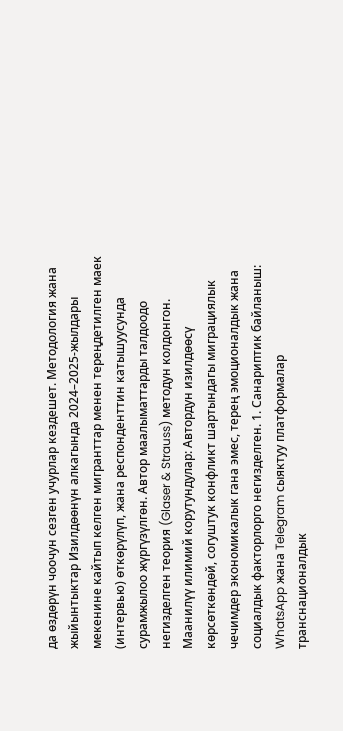да өздөрүн чоочун сезген учурлар кездешет. Методология жана жыйынтыктар Изилдөөнүн алкагында 2024–2025-жылдары мекенине кайтып келген мигранттар менен тереңдетилген маек (интервью) өткөрүлүп, жана респонденттин катышуусунда сурамжылоо жүргүзүлгөн. Автор маалыматтарды талдоодо негизделген теория (Glaser & Strauss) методун колдонгон. Маанилүү илимий корутундулар: Автордун изилдөөсү көрсөткөндөй, согуштук конфликт шартындагы миграциялык чечимдер экономикалык гана эмес, терең эмоционалдык жана социалдык факторлорго негизделген. 1. Санариптик байланыш: WhatsApp жана Telegram сыяктуу платформалар транснационалдык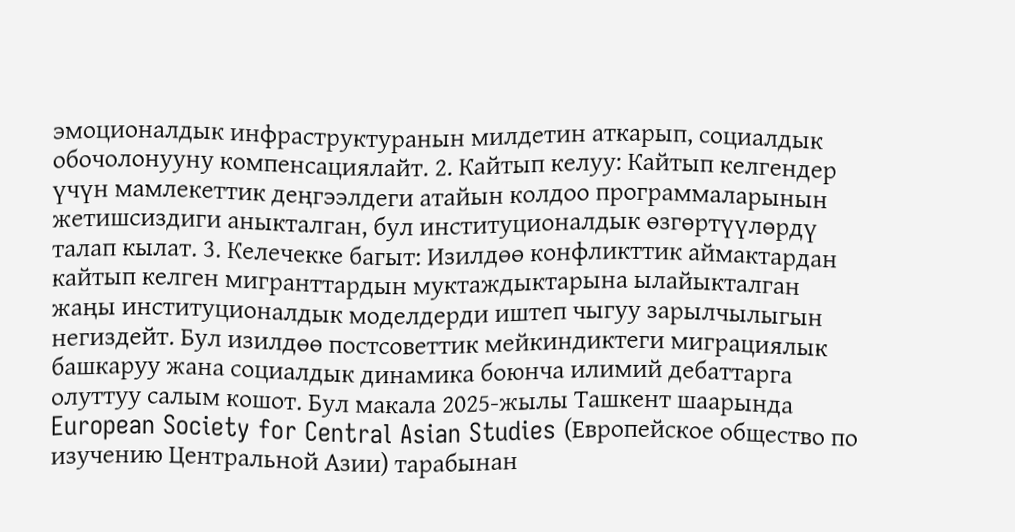эмоционалдык инфраструктуранын милдетин аткарып, социалдык обочолонууну компенсациялайт. 2. Кайтып келуу: Кайтып келгендер үчүн мамлекеттик деңгээлдеги атайын колдоо программаларынын жетишсиздиги аныкталган, бул институционалдык өзгөртүүлөрдү талап кылат. 3. Келечекке багыт: Изилдөө конфликттик аймактардан кайтып келген мигранттардын муктаждыктарына ылайыкталган жаңы институционалдык моделдерди иштеп чыгуу зарылчылыгын негиздейт. Бул изилдөө постсоветтик мейкиндиктеги миграциялык башкаруу жана социалдык динамика боюнча илимий дебаттарга олуттуу салым кошот. Бул макала 2025-жылы Ташкент шаарында European Society for Central Asian Studies (Европейское общество по изучению Центральной Азии) тарабынан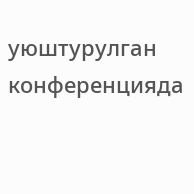уюштурулган конференцияда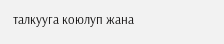талкууга коюлуп жана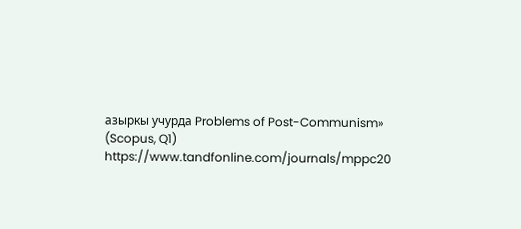азыркы учурда Problems of Post-Communism» (Scopus, Q1) https://www.tandfonline.com/journals/mppc20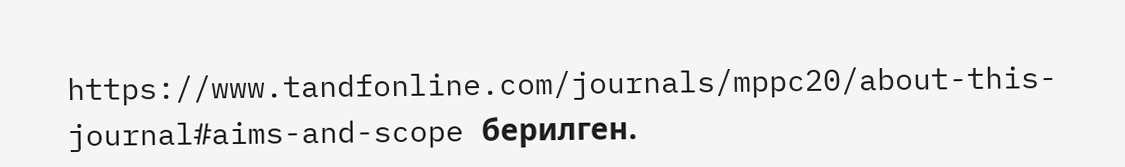https://www.tandfonline.com/journals/mppc20/about-this-journal#aims-and-scope берилген.